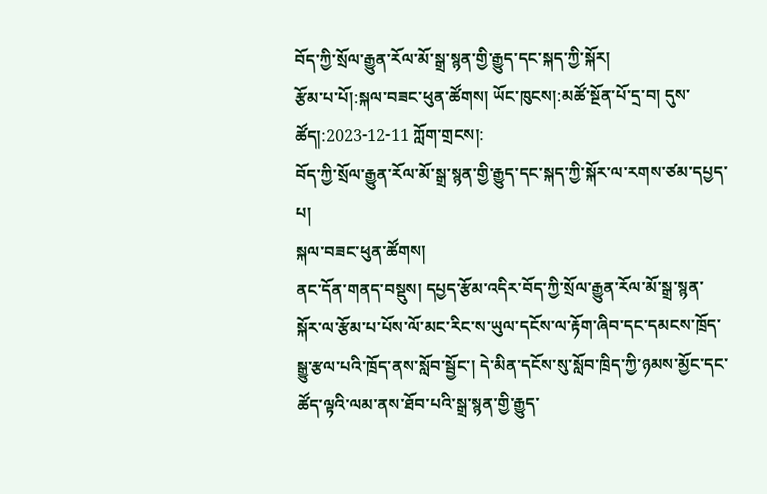བོད་ཀྱི་སྲོལ་རྒྱུན་རོལ་མོ་སྒྲ་སྙན་གྱི་རྒྱུད་དང་སྐད་ཀྱི་སྐོར།
རྩོམ་པ་པོ།:སྐལ་བཟང་ཕུན་ཚོགས། ཡོང་ཁུངས།:མཚོ་སྔོན་པོ་དྲ་བ། དུས་ཚོད།:2023-12-11 ཀློག་གྲངས།:
བོད་ཀྱི་སྲོལ་རྒྱུན་རོལ་མོ་སྒྲ་སྙན་གྱི་རྒྱུད་དང་སྐད་ཀྱི་སྐོར་ལ་རགས་ཙམ་དཔྱད་པ།
སྐལ་བཟང་ཕུན་ཚོགས།
ནང་དོན་གནད་བསྡུས། དཔྱད་རྩོམ་འདིར་བོད་ཀྱི་སྲོལ་རྒྱུན་རོལ་མོ་སྒྲ་སྙན་སྐོར་ལ་རྩོམ་པ་པོས་ལོ་མང་རིང་ས་ཡུལ་དངོས་ལ་རྟོག་ཞིབ་དང་དམངས་ཁྲོད་སྒྱུ་རྩལ་པའི་ཁྲོད་ནས་སློབ་སྦྱོང་། དེ་མིན་དངོས་སུ་སློབ་ཁྲིད་ཀྱི་ཉམས་མྱོང་དང་ཚོད་ལྟའི་ལམ་ནས་ཐོབ་པའི་སྒྲ་སྙན་གྱི་རྒྱུད་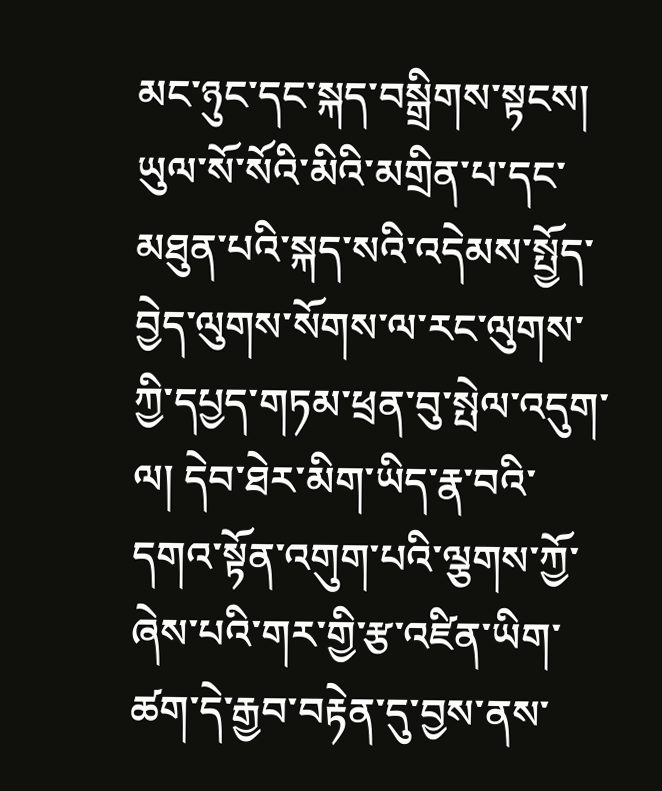མང་ཉུང་དང་སྐད་བསྒྲིགས་སྟངས། ཡུལ་སོ་སོའི་མིའི་མགྲིན་པ་དང་མཐུན་པའི་སྐད་སའི་འདེམས་སྤྱོད་བྱེད་ལུགས་སོགས་ལ་རང་ལུགས་ཀྱི་དཔྱད་གཏམ་ཕྲན་བུ་སྤེལ་འདུག་ལ། དེབ་ཐེར་མིག་ཡིད་རྣ་བའི་དགའ་སྟོན་འགུག་པའི་ལྕགས་ཀྱོ་ཞེས་པའི་གར་གྱི་རྩ་འཛིན་ཡིག་ཚག་དེ་རྒྱབ་བརྟེན་དུ་བྱས་ནས་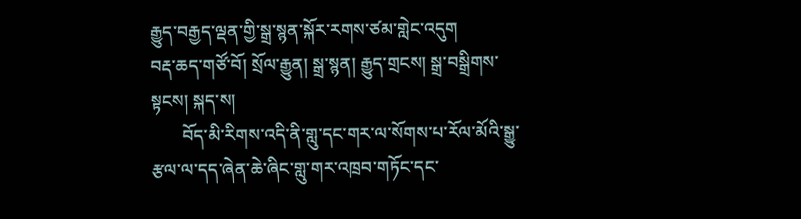རྒྱུད་བརྒྱད་ལྡན་གྱི་སྒྲ་སྙན་སྐོར་རགས་ཙམ་གླེང་འདུག
བརྡ་ཆད་གཙོ་བོ། སྲོལ་རྒྱུན། སྒྲ་སྙན། རྒྱུད་གྲངས། སྒྲ་བསྒྲིགས་སྟངས། སྐད་ས།
       བོད་མི་རིགས་འདི་ནི་གླུ་དང་གར་ལ་སོགས་པ་རོལ་མོའི་སྒྱུ་རྩལ་ལ་དད་ཞེན་ཆེ་ཞིང་གླུ་གར་འཁྲབ་གཏོང་དང་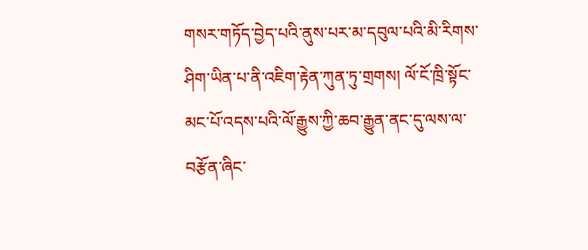གསར་གཏོད་བྱེད་པའི་ནུས་པར་མ་དབུལ་པའི་མི་རིགས་ཤིག་ཡིན་པ་ནི་འཇིག་རྟེན་ཀུན་ཏུ་གྲགས། ལོ་ངོ་ཁྲི་སྟོང་མང་པོ་འདས་པའི་ལོ་རྒྱུས་ཀྱི་ཆབ་རྒྱུན་ནང་དུ་ལས་ལ་བརྩོན་ཞིང་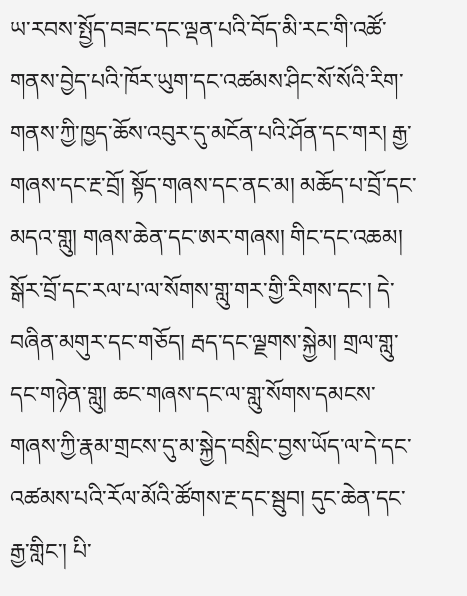ཡ་རབས་སྤྱོད་བཟང་དང་ལྡན་པའི་བོད་མི་རང་གི་འཚོ་གནས་བྱེད་པའི་ཁོར་ཡུག་དང་འཚམས་ཤིང་སོ་སོའི་རིག་གནས་ཀྱི་ཁྱད་ཆོས་འབུར་དུ་མངོན་པའི་ཤོན་དང་གར། རྒྱ་གཞས་དང་རྔ་བྲོ། སྟོད་གཞས་དང་ནང་མ། མཆོད་པ་བྲོ་དང་མདའ་གླུ། གཞས་ཆེན་དང་ཨར་གཞས། གིང་དང་འཆམ། སྒོར་བྲོ་དང་རལ་པ་ལ་སོགས་གླུ་གར་གྱི་རིགས་དང་། དེ་བཞིན་མགུར་དང་གཅོད། རྦད་དང་ལྗགས་སྐྱེམ། གྲལ་གླུ་དང་གཉེན་གླུ། ཆང་གཞས་དང་ལ་གླུ་སོགས་དམངས་གཞས་ཀྱི་རྣམ་གྲངས་དུ་མ་སྐྱེད་བསྲིང་བྱས་ཡོད་ལ་དེ་དང་འཚམས་པའི་རོལ་མོའི་ཚོགས་རྔ་དང་སྦུབ། དུང་ཆེན་དང་རྒྱ་གླིང་། པི་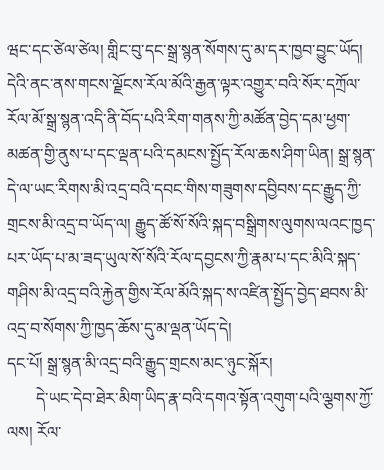ཝང་དང་ཙེལ་ཙེལ། གླིང་བུ་དང་སྒྲ་སྙན་སོགས་དུ་མ་དར་ཁྱབ་བྱུང་ཡོད། དེའི་ནང་ནས་གངས་ལྗོངས་རོལ་མོའི་རྒྱན་ལྟར་འགྱུར་བའི་སོར་དཀྲོལ་རོལ་མོ་སྒྲ་སྙན་འདི་ནི་བོད་པའི་རིག་གནས་ཀྱི་མཚོན་བྱེད་དམ་ཕྱག་མཚན་གྱི་ནུས་པ་དང་ལྡན་པའི་དམངས་སྤྱོད་རོལ་ཆས་ཤིག་ཡིན། སྒྲ་སྙན་དེ་ལ་ཡང་རིགས་མི་འདྲ་བའི་དབང་གིས་གཟུགས་དབྱིབས་དང་རྒྱུད་ཀྱི་གྲངས་མི་འདྲ་བ་ཡོད་ལ། རྒྱུད་ཚོ་སོ་སོའི་སྐད་བསྒྲིགས་ལུགས་ལའང་ཁྱད་པར་ཡོད་པ་མ་ཟད་ཡུལ་སོ་སོའི་རོལ་དབྱངས་ཀྱི་རྣམ་པ་དང་མིའི་སྐད་གཤིས་མི་འདྲ་བའི་རྐྱེན་གྱིས་རོལ་མོའི་སྐད་ས་འཛིན་སྤྱོད་བྱེད་ཐབས་མི་འདྲ་བ་སོགས་ཀྱི་ཁྱད་ཆོས་དུ་མ་ལྡན་ཡོད་དེ།
དང་པོ། སྒྲ་སྙན་མི་འདྲ་བའི་རྒྱུད་གྲངས་མང་ཉུང་སྐོར།
       དེ་ཡང་དེབ་ཐེར་མིག་ཡིད་རྣ་བའི་དགའ་སྟོན་འགུག་པའི་ལྕགས་ཀྱོ་ལས། རོལ་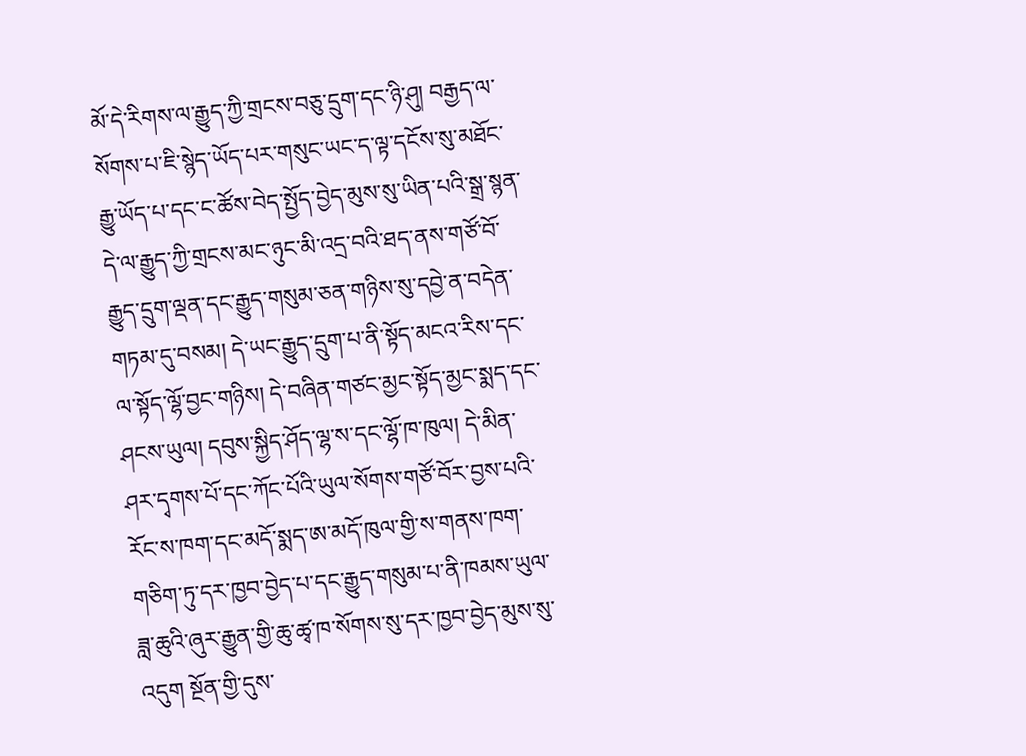མོ་དེ་རིགས་ལ་རྒྱུད་ཀྱི་གྲངས་བཅུ་དྲུག་དང་ཉི་ཤུ། བརྒྱད་ལ་སོགས་པ་ཇི་སྙེད་ཡོད་པར་གསུང་ཡང་ད་ལྟ་དངོས་སུ་མཐོང་རྒྱུ་ཡོད་པ་དང་ང་ཚོས་བེད་སྤྱོད་བྱེད་མུས་སུ་ཡིན་པའི་སྒྲ་སྙན་དེ་ལ་རྒྱུད་ཀྱི་གྲངས་མང་ཉུང་མི་འདྲ་བའི་ཐད་ནས་གཙོ་བོ་རྒྱུད་དྲུག་ལྡན་དང་རྒྱུད་གསུམ་ཅན་གཉིས་སུ་དབྱེ་ན་བདེན་གཏམ་དུ་བསམ། དེ་ཡང་རྒྱུད་དྲུག་པ་ནི་སྟོད་མངའ་རིས་དང་ལ་སྟོད་ལྷོ་བྱང་གཉིས། དེ་བཞིན་གཙང་མྱང་སྟོད་མྱང་སྨད་དང་ཤངས་ཡུལ། དབུས་སྐྱིད་ཤོད་ལྷ་ས་དང་ལྷོ་ཁ་ཁུལ། དེ་མིན་ཤར་དྭགས་པོ་དང་ཀོང་པོའི་ཡུལ་སོགས་གཙོ་བོར་བྱས་པའི་རོང་ས་ཁག་དང་མདོ་སྨད་ཨ་མདོ་ཁུལ་གྱི་ས་གནས་ཁག་གཅིག་ཏུ་དར་ཁྱབ་བྱེད་པ་དང་རྒྱུད་གསུམ་པ་ནི་ཁམས་ཡུལ་ཟླ་ཆུའི་ཞུར་རྒྱུན་གྱི་ཆུ་ཚྭ་ཁ་སོགས་སུ་དར་ཁྱབ་བྱེད་མུས་སུ་འདུག སྔོན་གྱི་དུས་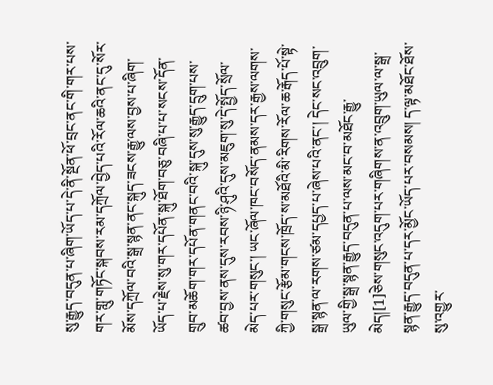སུ་རྒྱུད་བདུན་པ་ཞིག་ཡོད་པ་དེ་ནི་སྔོན་ཕོ་བྲང་ནང་གི་གར་པས་གར་གླུ་གཏོང་སྐབས་རམ་དཀྲོལ་བྱེད་པའི་རོལ་ཆའི་ནང་དུ་སོར་མོས་དཀྲོལ་བའི་སྒྲ་སྙན་ནང་སྐུད་ཟངས་རྒྱུ་ལས་བྱས་པ་ཞིག་ཡོད་པ་རྗེས་སུ་གར་དཔོན་སྐུ་ཐོག་བཅུ་བཞི་པ་པ་སངས་དོན་གྲུབ་མཆོག་གར་དཔོན་གནང་བའི་སྐུ་དུས་སུ་རྒྱུད་དྲུག་པས་ཚབ་བྱས་ནས་དུས་རབས་ཉི་ཤུའི་དུས་མཇུག་སུ་དེ་སྤྱོད་སྲོལ་མེད་པར་གསུང་། ཡང་ཞོལ་ཁང་བསོད་ནམས་དར་རྒྱས་ལགས་ཀྱི་གསུང་རྩོམ་གངས་ཁྲོད་ས་མཐོའི་མི་རིགས་རོལ་ཆ་རྒོད་པོ་སྟེ་སྒྲ་སྙན་ལ་རགས་ཙམ་དཔྱད་པ་ཞེས་པའི་ནང་། དེང་སང་འབྲུག་ཡུལ་གྱི་སྒྲ་སྙན་རྒྱུད་བདུན་པ་ལས་མང་བ་མཐོང་རྒྱུ་མེད།[1]ཅེས་གསུང་འདུག་པར་གཞིགས་ན་འབྲུག་ཡུལ་ལ་སྒྲ་སྙན་རྒྱུད་བདུན་པ་དར་མྱོང་ཡོད་པར་བསམས། ད་ལྟ་མཐོང་ཐོས་སུ་འགྱུར་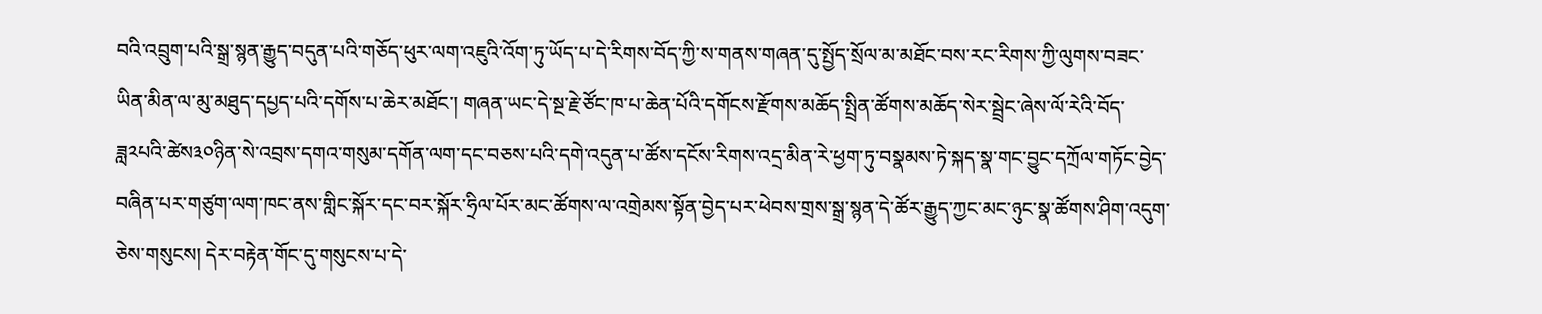བའི་འབྲུག་པའི་སྒྲ་སྙན་རྒྱུད་བདུན་པའི་གཅོད་ཕུར་ལག་འཇུའི་འོག་ཏུ་ཡོད་པ་དེ་རིགས་བོད་ཀྱི་ས་གནས་གཞན་དུ་སྤྱོད་སྲོལ་མ་མཐོང་བས་རང་རིགས་ཀྱི་ལུགས་བཟང་ཡིན་མིན་ལ་མུ་མཐུད་དཔྱད་པའི་དགོས་པ་ཆེར་མཐོང་། གཞན་ཡང་དེ་སྔ་རྗེ་ཙོང་ཁ་པ་ཆེན་པོའི་དགོངས་རྫོགས་མཆོད་སྤྲིན་ཚོགས་མཆོད་སེར་སྦྲེང་ཞེས་ལོ་རེའི་བོད་ཟླ༢པའི་ཚེས༣༠ཉིན་སེ་འབྲས་དགའ་གསུམ་དགོན་ལག་དང་བཅས་པའི་དགེ་འདུན་པ་ཚོས་དངོས་རིགས་འདྲ་མིན་རེ་ཕྱག་ཏུ་བསྣམས་ཏེ་སྐད་སྣ་གང་བྱུང་དཀྲོལ་གཏོང་བྱེད་བཞིན་པར་གཙུག་ལག་ཁང་ནས་གླིང་སྐོར་དང་བར་སྐོར་ཧྲིལ་པོར་མང་ཚོགས་ལ་འགྲེམས་སྟོན་བྱེད་པར་ཕེབས་གྲས་སྒྲ་སྙན་དེ་ཚོར་རྒྱུད་ཀྱང་མང་ཉུང་སྣ་ཚོགས་ཤིག་འདུག་ཅེས་གསུངས། དེར་བརྟེན་གོང་དུ་གསུངས་པ་དེ་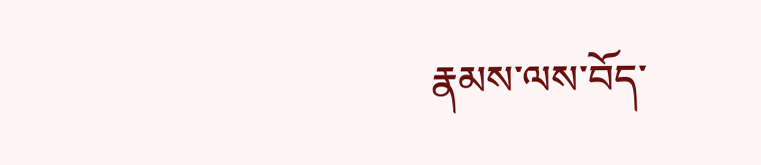རྣམས་ལས་བོད་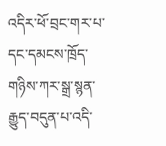འདིར་ཕོ་བྲང་གར་པ་དང་དམངས་ཁྲོད་གཉིས་ཀར་སྒྲ་སྙན་རྒྱུད་བདུན་པ་འདི་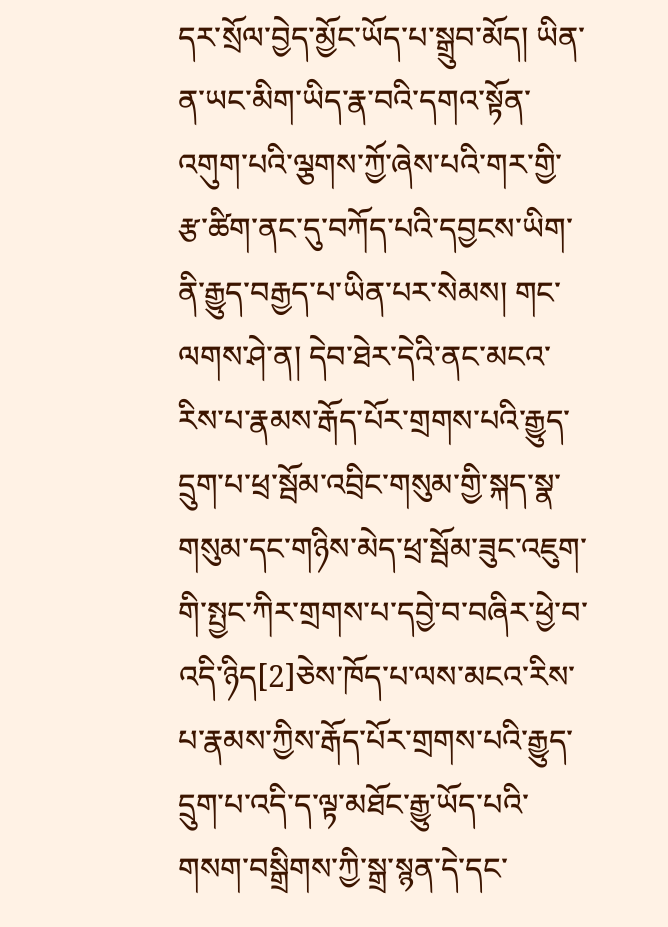དར་སྲོལ་བྱེད་མྱོང་ཡོད་པ་སྒྲུབ་མོད། ཡིན་ན་ཡང་མིག་ཡིད་རྣ་བའི་དགའ་སྟོན་འགུག་པའི་ལྕགས་ཀྱོ་ཞེས་པའི་གར་གྱི་རྩ་ཚིག་ནང་དུ་བཀོད་པའི་དབྱངས་ཡིག་ནི་རྒྱུད་བརྒྱད་པ་ཡིན་པར་སེམས། གང་ལགས་ཤེ་ན། དེབ་ཐེར་དེའི་ནང་མངའ་རིས་པ་རྣམས་རྒོད་པོར་གྲགས་པའི་རྒྱུད་དྲུག་པ་ཕྲ་སྦོམ་འབྲིང་གསུམ་གྱི་སྐད་སྣ་གསུམ་དང་གཉིས་མེད་ཕྲ་སྦོམ་ཟུང་འཇུག་གི་སྤྱང་ཀིར་གྲགས་པ་དབྱེ་བ་བཞིར་ཕྱེ་བ་འདི་ཉིད[2]ཅེས་ཁོད་པ་ལས་མངའ་རིས་པ་རྣམས་ཀྱིས་རྒོད་པོར་གྲགས་པའི་རྒྱུད་དྲུག་པ་འདི་ད་ལྟ་མཐོང་རྒྱུ་ཡོད་པའི་གསག་བསྒྲིགས་ཀྱི་སྒྲ་སྙན་དེ་དང་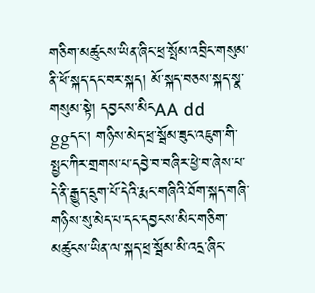གཅིག་མཚུངས་ཡིན་ཞིང་ཕྲ་སྤོམ་འབྲིང་གསུམ་ནི་ཕོ་སྐད་དང་བར་སྐད། མོ་སྐད་བཅས་སྐད་སྣ་གསུམ་སྟེ། དབྱངས་མིངAA dd ggདང་། གཉིས་མེད་ཕྲ་སྦོམ་ཟུང་འཇུག་གི་སྤྱང་ཀིར་གྲགས་པ་དབྱེ་བ་བཞིར་ཕྱེ་བ་ཞེས་པ་དེ་ནི་རྒྱུད་དྲུག་པོ་དེའི་རྨང་གཞིའི་ཐོག་སྐད་གཞི་གཉིས་སུ་མེད་པ་དང་དབྱངས་མིང་གཅིག་མཚུངས་ཡིན་ལ་སྐད་ཕྲ་སྦོམ་མི་འདྲ་ཞིང་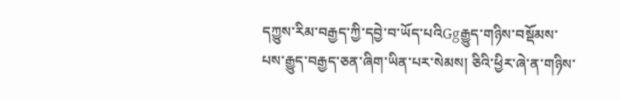དཀྱུས་རིམ་བརྒྱད་ཀྱི་དབྱེ་བ་ཡོད་པའིGgརྒྱུད་གཉིས་བསྡོམས་པས་རྒྱུད་བརྒྱད་ཅན་ཞིག་ཡིན་པར་སེམས། ཅིའི་ཕྱིར་ཞེ་ན་གཉིས་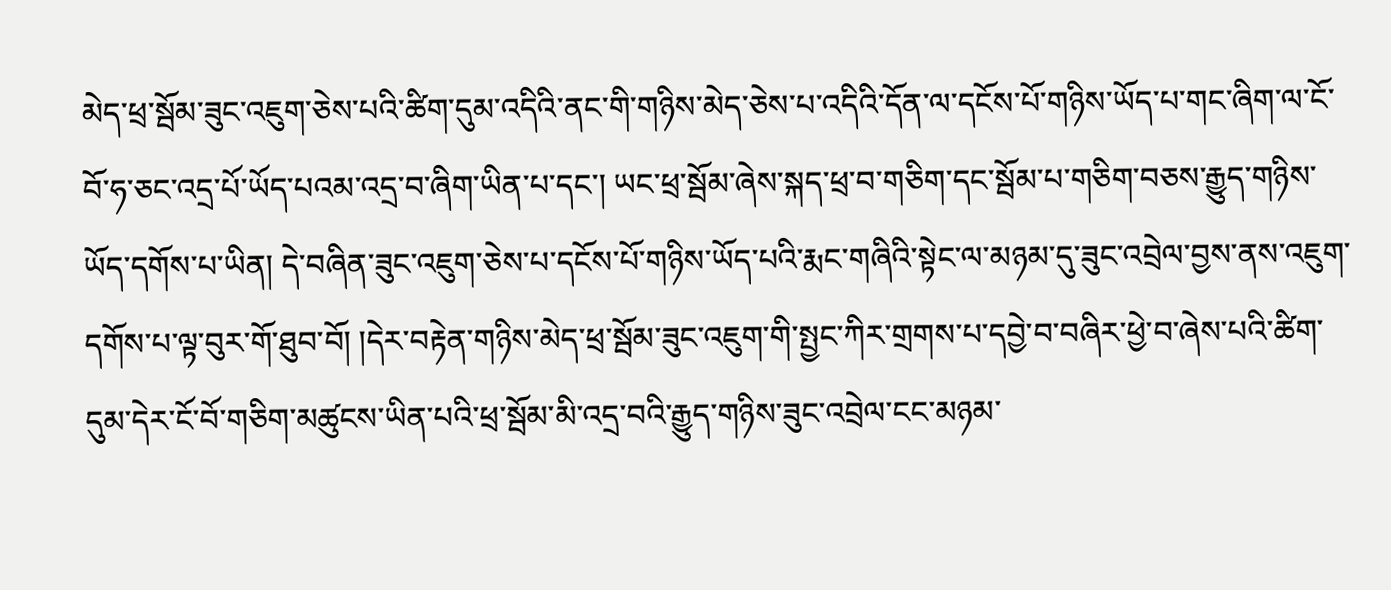མེད་ཕྲ་སྦོམ་ཟུང་འཇུག་ཅེས་པའི་ཚིག་དུམ་འདིའི་ནང་གི་གཉིས་མེད་ཅེས་པ་འདིའི་དོན་ལ་དངོས་པོ་གཉིས་ཡོད་པ་གང་ཞིག་ལ་ངོ་བོ་ཧ་ཅང་འདྲ་པོ་ཡོད་པའམ་འདྲ་བ་ཞིག་ཡིན་པ་དང་། ཡང་ཕྲ་སྦོམ་ཞེས་སྐད་ཕྲ་བ་གཅིག་དང་སྦོམ་པ་གཅིག་བཅས་རྒྱུད་གཉིས་ཡོད་དགོས་པ་ཡིན། དེ་བཞིན་ཟུང་འཇུག་ཅེས་པ་དངོས་པོ་གཉིས་ཡོད་པའི་རྨང་གཞིའི་སྟེང་ལ་མཉམ་དུ་ཟུང་འབྲེལ་བྱས་ནས་འཇུག་དགོས་པ་ལྟ་བུར་གོ་ཐུབ་བོ། །དེར་བརྟེན་གཉིས་མེད་ཕྲ་སྦོམ་ཟུང་འཇུག་གི་སྤྱང་ཀིར་གྲགས་པ་དབྱེ་བ་བཞིར་ཕྱེ་བ་ཞེས་པའི་ཚིག་དུམ་དེར་ངོ་བོ་གཅིག་མཚུངས་ཡིན་པའི་ཕྲ་སྦོམ་མི་འདྲ་བའི་རྒྱུད་གཉིས་ཟུང་འབྲེལ་ངང་མཉམ་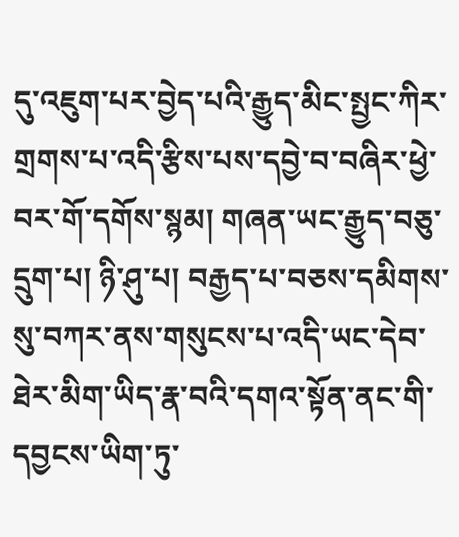དུ་འཇུག་པར་བྱེད་པའི་རྒྱུད་མིང་སྤྱང་ཀིར་གྲགས་པ་འདི་རྩིས་པས་དབྱེ་བ་བཞིར་ཕྱེ་བར་གོ་དགོས་སྙམ། གཞན་ཡང་རྒྱུད་བཅུ་དྲུག་པ། ཉི་ཤུ་པ། བརྒྱད་པ་བཅས་དམིགས་སུ་བཀར་ནས་གསུངས་པ་འདི་ཡང་དེབ་ཐེར་མིག་ཡིད་རྣ་བའི་དགའ་སྟོན་ནང་གི་དབྱངས་ཡིག་ཏུ་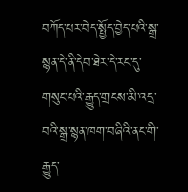བཀོད་པར་བེད་སྤྱོད་བྱེད་པའི་སྒྲ་སྙན་དེ་ནི་དེབ་ཐེར་དེ་རང་དུ་གསུང་པའི་རྒྱུད་གྲངས་མི་འདྲ་བའི་སྒྲ་སྙན་ཁག་བཞིའི་ནང་གི་རྒྱུད་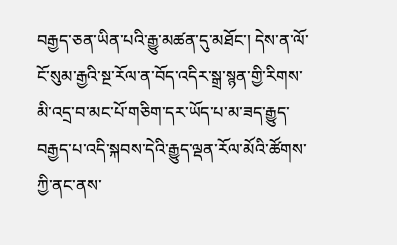བརྒྱད་ཅན་ཡིན་པའི་རྒྱུ་མཚན་དུ་མཐོང་། དེས་ན་ལོ་ངོ་སུམ་རྒྱའི་སྔ་རོལ་ན་བོད་འདིར་སྒྲ་སྙན་གྱི་རིགས་མི་འདྲ་བ་མང་པོ་གཅིག་དར་ཡོད་པ་མ་ཟད་རྒྱུད་བརྒྱད་པ་འདི་སྐབས་དེའི་རྒྱུད་ལྡན་རོལ་མོའི་ཚོགས་ཀྱི་ནང་ནས་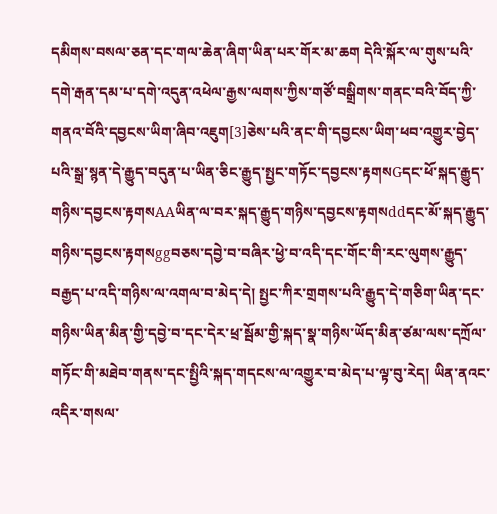དམིགས་བསལ་ཅན་དང་གལ་ཆེན་ཞིག་ཡིན་པར་གོར་མ་ཆག དེའི་སྐོར་ལ་གུས་པའི་དགེ་རྒན་དམ་པ་དགེ་འདུན་འཕེལ་རྒྱས་ལགས་ཀྱིས་གཙོ་བསྒྲིགས་གནང་བའི་བོད་ཀྱི་གནའ་བོའི་དབྱངས་ཡིག་ཞིབ་འཇུག[3]ཅེས་པའི་ནང་གི་དབྱངས་ཡིག་ཕབ་འགྱུར་བྱེད་པའི་སྒྲ་སྙན་དེ་རྒྱུད་བདུན་པ་ཡིན་ཅིང་རྒྱུད་སྤྱང་གཏོང་དབྱངས་རྟགསGདང་ཕོ་སྐད་རྒྱུད་གཉིས་དབྱངས་རྟགསAAཡིན་ལ་བར་སྐད་རྒྱུད་གཉིས་དབྱངས་རྟགསddདང་མོ་སྐད་རྒྱུད་གཉིས་དབྱངས་རྟགསggབཅས་དབྱེ་བ་བཞིར་ཕྱེ་བ་འདི་དང་གོང་གི་རང་ལུགས་རྒྱུད་བརྒྱད་པ་འདི་གཉིས་ལ་འགལ་བ་མེད་དེ། སྤྱང་ཀིར་གྲགས་པའི་རྒྱུད་དེ་གཅིག་ཡིན་དང་གཉིས་ཡིན་མིན་གྱི་དབྱེ་བ་དང་དེར་ཕྲ་སྦོམ་གྱི་སྐད་སྣ་གཉིས་ཡོད་མིན་ཙམ་ལས་དཀྲོལ་གཏོང་གི་མཐེབ་གནས་དང་སྤྱིའི་སྐད་གདངས་ལ་འགྱུར་བ་མེད་པ་ལྟ་བུ་རེད། ཡིན་ནའང་འདིར་གསལ་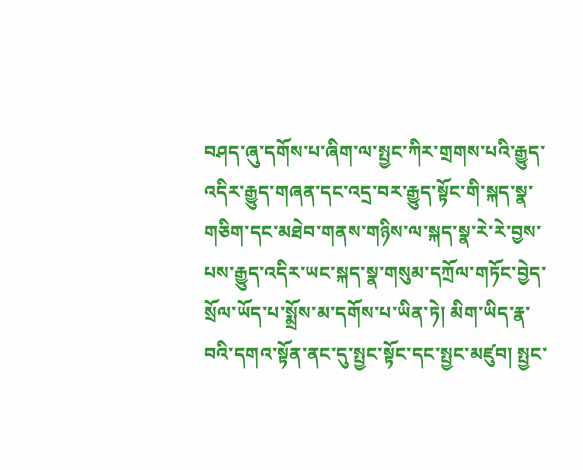བཤད་ཞུ་དགོས་པ་ཞིག་ལ་སྤྱང་ཀིར་གྲགས་པའི་རྒྱུད་འདིར་རྒྱུད་གཞན་དང་འདྲ་བར་རྒྱུད་སྟོང་གི་སྐད་སྣ་གཅིག་དང་མཐེབ་གནས་གཉིས་ལ་སྐད་སྣ་རེ་རེ་བྱས་པས་རྒྱུད་འདིར་ཡང་སྐད་སྣ་གསུམ་དཀྲོལ་གཏོང་བྱེད་སྲོལ་ཡོད་པ་སྨྲོས་མ་དགོས་པ་ཡིན་ཏེ། མིག་ཡིད་རྣ་བའི་དགའ་སྟོན་ནང་དུ་སྤྱང་སྟོང་དང་སྤྱང་མཛུབ། སྤྱང་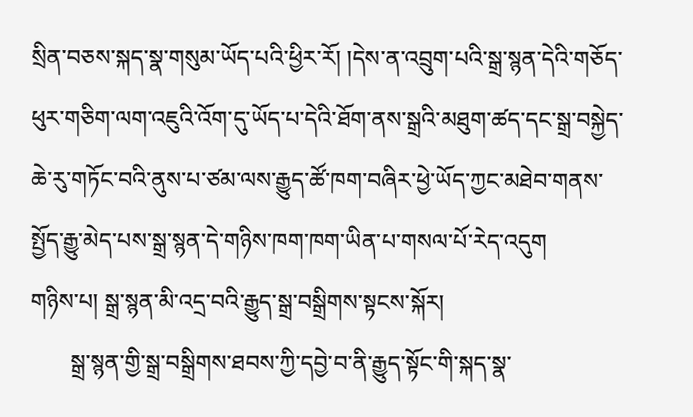སྲིན་བཅས་སྐད་སྣ་གསུམ་ཡོད་པའི་ཕྱིར་རོ། །དེས་ན་འབྲུག་པའི་སྒྲ་སྙན་དེའི་གཅོད་ཕུར་གཅིག་ལག་འཇུའི་འོག་དུ་ཡོད་པ་དེའི་ཐོག་ནས་སྒྲའི་མཐུག་ཚད་དང་སྒྲ་བསྐྱེད་ཆེ་རུ་གཏོང་བའི་ནུས་པ་ཙམ་ལས་རྒྱུད་ཚོ་ཁག་བཞིར་ཕྱེ་ཡོད་ཀྱང་མཐེབ་གནས་སྤྱོད་རྒྱུ་མེད་པས་སྒྲ་སྙན་དེ་གཉིས་ཁག་ཁག་ཡིན་པ་གསལ་པོ་རེད་འདུག
གཉིས་པ། སྒྲ་སྙན་མི་འདྲ་བའི་རྒྱུད་སྒྲ་བསྒྲིགས་སྟངས་སྐོར།
       སྒྲ་སྙན་གྱི་སྒྲ་བསྒྲིགས་ཐབས་ཀྱི་དབྱེ་བ་ནི་རྒྱུད་སྟོང་གི་སྐད་སྣ་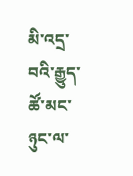མི་འདྲ་བའི་རྒྱུད་ཚོ་མང་ཉུང་ལ་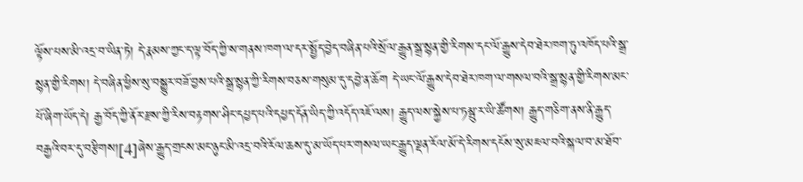ལྟོས་པས་མི་འདྲ་བ་ཡིན་ཏེ། དེ་རྣམས་ཀྱང་ད་ལྟ་བོད་ཀྱི་ས་གནས་ཁག་ལ་དར་སྤྱོད་བྱེད་བཞིན་པའི་སྲོལ་རྒྱུན་སྒྲ་སྙན་གྱི་རིགས་དང་ལོ་རྒྱུས་དེབ་ཐེར་ཁག་ཏུ་འཁོད་པའི་སྒྲ་སྙན་གྱི་རིགས། དེ་བཞིན་ཕྱིས་སུ་བསྒྱུར་བཟོ་བྱས་པའི་སྒྲ་སྙན་ཀྱི་རིགས་བཅས་གསུམ་དུ་དབྱེ་ན་ཆོག དེ་ཡང་ལོ་རྒྱུས་དེབ་ཐེར་ཁག་ལ་གསལ་བའི་སྒྲ་སྙན་གྱི་རིགས་མང་པོ་ཞིག་ཡོད་དེ། རྒྱ་བོད་ཀྱི་ནོར་རྫས་ཀྱི་རིས་བརྟགས་ཤིང་དཔྱད་པའི་དཔྱད་དོན་ཡིད་ཀྱི་འདོད་འཇོ་ལས། རྒྱུད་ལས་སྐྱེས་པ་ཏམྦུ་ར་ཡི་ཚོགས། རྒྱུད་གཅིག་ནས་ནི་རྒྱུད་བརྒྱའི་བར་དུ་བརྩིགས།[4]ཞེས་རྒྱུད་གྲངས་མང་ཉུང་མི་འདྲ་བའི་རོལ་ཆས་དུ་མ་ཡོད་པར་གསལ་ཡང་རྒྱུད་ལྡན་རོལ་མོ་དེ་རིགས་དངོས་སུ་མཇལ་བའི་སྐལ་བ་མ་ཐོབ་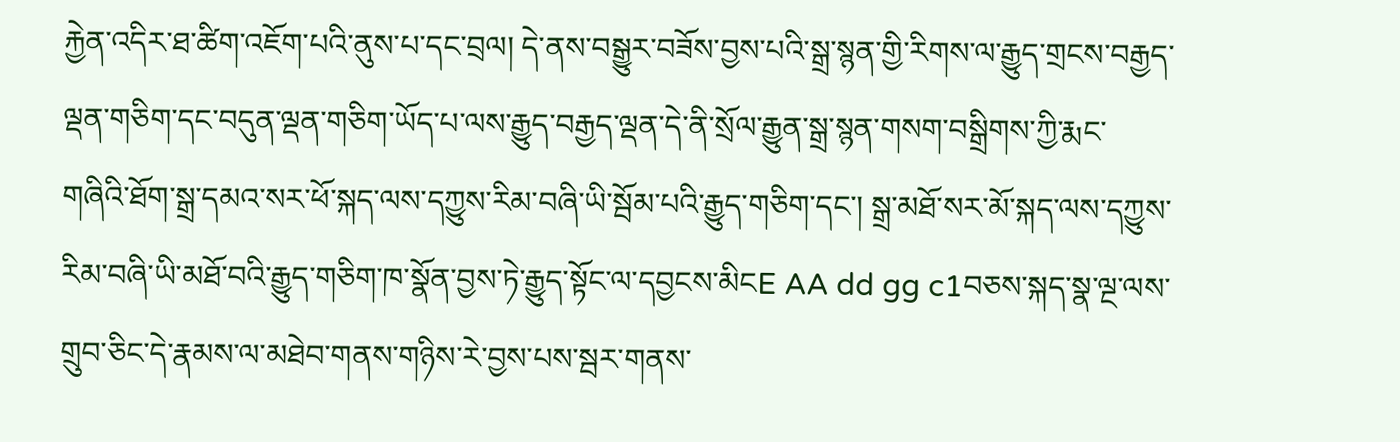རྐྱེན་འདིར་ཐ་ཚིག་འཇོག་པའི་ནུས་པ་དང་བྲལ། དེ་ནས་བསྒྱུར་བཟོས་བྱས་པའི་སྒྲ་སྙན་གྱི་རིགས་ལ་རྒྱུད་གྲངས་བརྒྱད་ལྡན་གཅིག་དང་བདུན་ལྡན་གཅིག་ཡོད་པ་ལས་རྒྱུད་བརྒྱད་ལྡན་དེ་ནི་སྲོལ་རྒྱུན་སྒྲ་སྙན་གསག་བསྒྲིགས་ཀྱི་རྨང་གཞིའི་ཐོག་སྒྲ་དམའ་སར་ཕོ་སྐད་ལས་དཀྱུས་རིམ་བཞི་ཡི་སྦོམ་པའི་རྒྱུད་གཅིག་དང་། སྒྲ་མཐོ་སར་མོ་སྐད་ལས་དཀྱུས་རིམ་བཞི་ཡི་མཐོ་བའི་རྒྱུད་གཅིག་ཁ་སྣོན་བྱས་ཏེ་རྒྱུད་སྟོང་ལ་དབྱངས་མིངE AA dd gg c1བཅས་སྐད་སྣ་ལྔ་ལས་གྲུབ་ཅིང་དེ་རྣམས་ལ་མཐེབ་གནས་གཉིས་རེ་བྱས་པས་སྦར་གནས་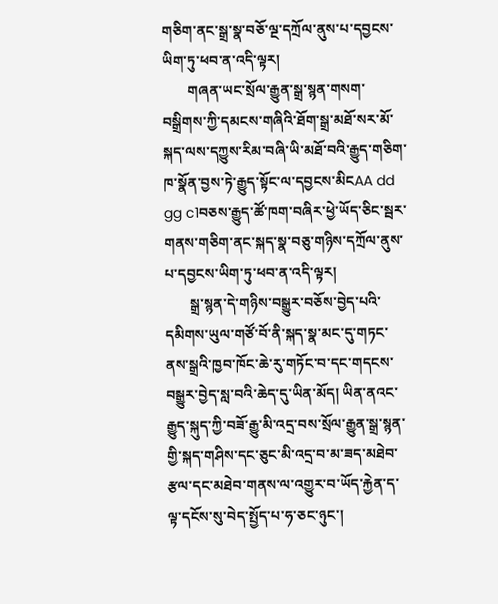གཅིག་ནང་སྒྲ་སྣ་བཅོ་ལྔ་དཀྲོལ་ནུས་པ་དབྱངས་ཡིག་ཏུ་ཕབ་ན་འདི་ལྟར།
       གཞན་ཡང་སྲོལ་རྒྱུན་སྒྲ་སྙན་གསག་བསྒྲིགས་ཀྱི་དམངས་གཞིའི་ཐོག་སྒྲ་མཐོ་སར་མོ་སྐད་ལས་དཀྱུས་རིམ་བཞི་ཡི་མཐོ་བའི་རྒྱུད་གཅིག་ཁ་སྣོན་བྱས་ཏེ་རྒྱུད་སྟོང་ལ་དབྱངས་མིངAA dd gg c1བཅས་རྒྱུད་ཚོ་ཁག་བཞིར་ཕྱེ་ཡོད་ཅིང་སྦར་གནས་གཅིག་ནང་སྐད་སྣ་བཅུ་གཉིས་དཀྲོལ་ནུས་པ་དབྱངས་ཡིག་ཏུ་ཕབ་ན་འདི་ལྟར།
       སྒྲ་སྙན་དེ་གཉིས་བསྒྱུར་བཅོས་བྱེད་པའི་དམིགས་ཡུལ་གཙོ་བོ་ནི་སྐད་སྣ་མང་དུ་གཏང་ནས་སྒྲའི་ཁྱབ་ཁོང་ཆེ་རུ་གཏོང་བ་དང་གདངས་བསྒྱུར་བྱེད་སླ་བའི་ཆེད་དུ་ཡིན་མོད། ཡིན་ནའང་རྒྱུད་སྐུད་ཀྱི་བཟོ་རྒྱུ་མི་འདྲ་བས་སྲོལ་རྒྱུན་སྒྲ་སྙན་གྱི་སྐད་གཤིས་དང་ཅུང་མི་འདྲ་བ་མ་ཟད་མཐེབ་རྩལ་དང་མཐེབ་གནས་ལ་འགྱུར་བ་ཡོད་རྐྱེན་ད་ལྟ་དངོས་སུ་བེད་སྤྱོད་པ་ཧ་ཅང་ཉུང་།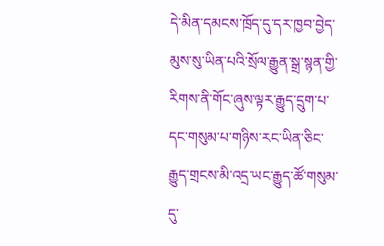དེ་མིན་དམངས་ཁྲོད་དུ་དར་ཁྱབ་བྱེད་མུས་སུ་ཡིན་པའི་སྲོལ་རྒྱུན་སྒྲ་སྙན་གྱི་རིགས་ནི་གོང་ཞུས་ལྟར་རྒྱུད་དྲུག་པ་དང་གསུམ་པ་གཉིས་རང་ཡིན་ཅིང་རྒྱུད་གྲངས་མི་འདྲ་ཡང་རྒྱུད་ཚོ་གསུམ་དུ་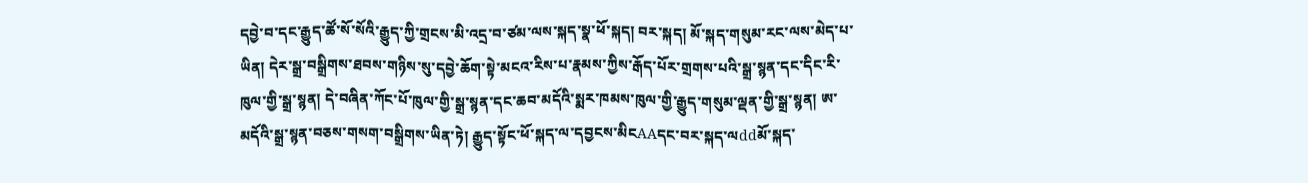དབྱེ་བ་དང་རྒྱུད་ཚོ་སོ་སོའི་རྒྱུད་ཀྱི་གྲངས་མི་འདྲ་བ་ཙམ་ལས་སྐད་སྣ་ཕོ་སྐད། བར་སྐད། མོ་སྐད་གསུམ་རང་ལས་མེད་པ་ཡིན། དེར་སྒྲ་བསྒྲིགས་ཐབས་གཉིས་སུ་དབྱེ་ཆོག་སྟེ་མངའ་རིས་པ་རྣམས་ཀྱིས་རྒོད་པོར་གྲགས་པའི་སྒྲ་སྙན་དང་དིང་རི་ཁུལ་གྱི་སྒྲ་སྙན། དེ་བཞིན་ཀོང་པོ་ཁུལ་གྱི་སྒྲ་སྙན་དང་ཆབ་མདོའི་སྨར་ཁམས་ཁུལ་གྱི་རྒྱུད་གསུམ་ལྡན་གྱི་སྒྲ་སྙན། ཨ་མདོའི་སྒྲ་སྙན་བཅས་གསག་བསྒྲིགས་ཡིན་ཏེ། རྒྱུད་སྟོང་ཕོ་སྐད་ལ་དབྱངས་མིངAAདང་བར་སྐད་ལddམོ་སྐད་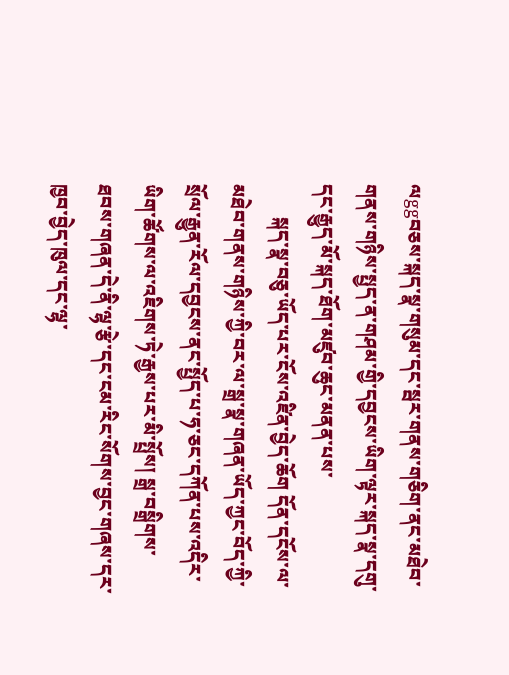ལggབཅས་སྐད་སྣ་གསུམ་དང་སྦར་གནས་གཅིག་ནང་མཐེབ་གནས་གཉིས་སྤྱད་ན་གཤམ་གྱི་དབྱངས་ཡིག་ལྟར་སྐད་སྣ་དགུ་དང་རྒྱུད་མོ་སྐད་ཐོག་མཛུབ་ཆུང་མནན་པས་
       སྐད་སྣ་བཅུ་ཡོད་པར་ངོས་འཛིན་བྱེད་ཆོག དོན་དངོས་ལ་མཐེབ་གནས་གཉིས་ཀྱི་བར་ལ་སྒྲ་སྣ་གཞན་ཡོད་ཀྱང་བོད་ཀྱི་སྲོལ་རྒྱུན་རོལ་དབྱངས་ནང་སྤྱོད་པ་ཧ་ཅང་དཀོན་པས་འདིར་ཡིག་ཚོགས་ལ་འཇིགས་ཏེ་རྒྱས་པར་མི་སྤྲོས། སྒྲ་བསྒྲིགས་ཐབས་གཞན་དེ་ནི་ལྷ་རྩེ་དང་ངམ་རིང་སོགས་བྱང་གཞས་དར་ཁྱབ་བྱེད་ཁུལ་དང་ལྷ་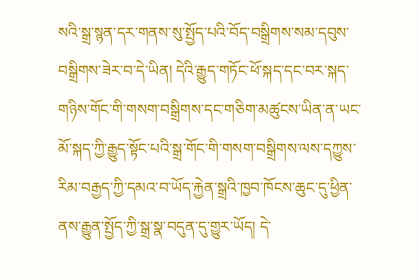སའི་སྒྲ་སྙན་དར་གནས་སུ་སྤྱོད་པའི་བོད་བསྒྲིགས་སམ་དབུས་བསྒྲིགས་ཟེར་བ་དེ་ཡིན། དེའི་རྒྱུད་གཏོང་ཕོ་སྐད་དང་བར་སྐད་གཉིས་གོང་གི་གསག་བསྒྲིགས་དང་གཅིག་མཚུངས་ཡིན་ན་ཡང་མོ་སྐད་ཀྱི་རྒྱུད་སྟོང་པའི་སྒྲ་གོང་གི་གསག་བསྒྲིགས་ལས་དཀྱུས་རིམ་བརྒྱད་ཀྱི་དམའ་བ་ཡོད་རྐྱེན་སྒྲའི་ཁྱབ་ཁོངས་ཆུང་དུ་ཕྱིན་ནས་རྒྱུན་སྤྱོད་ཀྱི་སྒྲ་སྣ་བདུན་དུ་གྱུར་ཡོད། དེ་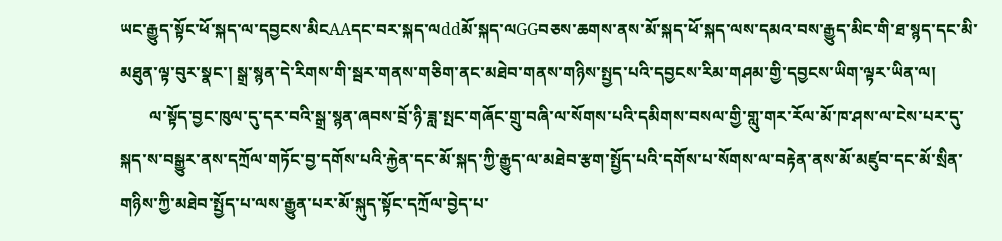ཡང་རྒྱུད་སྟོང་ཕོ་སྐད་ལ་དབྱངས་མིངAAདང་བར་སྐད་ལddམོ་སྐད་ལGGབཅས་ཆགས་ནས་མོ་སྐད་ཕོ་སྐད་ལས་དམའ་བས་རྒྱུད་མིང་གི་ཐ་སྙད་དང་མི་མཐུན་ལྟ་བུར་སྣང་། སྒྲ་སྙན་དེ་རིགས་གི་སྦར་གནས་གཅིག་ནང་མཐེབ་གནས་གཉིས་སྤྱད་པའི་དབྱངས་རིམ་གཤམ་གྱི་དབྱངས་ཡིག་ལྟར་ཡིན་ལ།
       ལ་སྟོད་བྱང་ཁུལ་དུ་དར་བའི་སྒྲ་སྙན་ཞབས་བྲོ་ཉི་ཟླ་སྤང་གཞོང་གྲུ་བཞི་ལ་སོགས་པའི་དམིགས་བསལ་གྱི་གླུ་གར་རོལ་མོ་ཁ་ཤས་ལ་ངེས་པར་དུ་སྐད་ས་བསྒྱུར་ནས་དཀྲོལ་གཏོང་བྱ་དགོས་པའི་རྐྱེན་དང་མོ་སྐད་ཀྱི་རྒྱུད་ལ་མཐེབ་རྩག་སྤྱོད་པའི་དགོས་པ་སོགས་ལ་བརྟེན་ནས་མོ་མཛུབ་དང་མོ་སྲིན་གཉིས་ཀྱི་མཐེབ་སྤྱོད་པ་ལས་རྒྱུན་པར་མོ་སྐུད་སྟོང་དཀྲོལ་བྱེད་པ་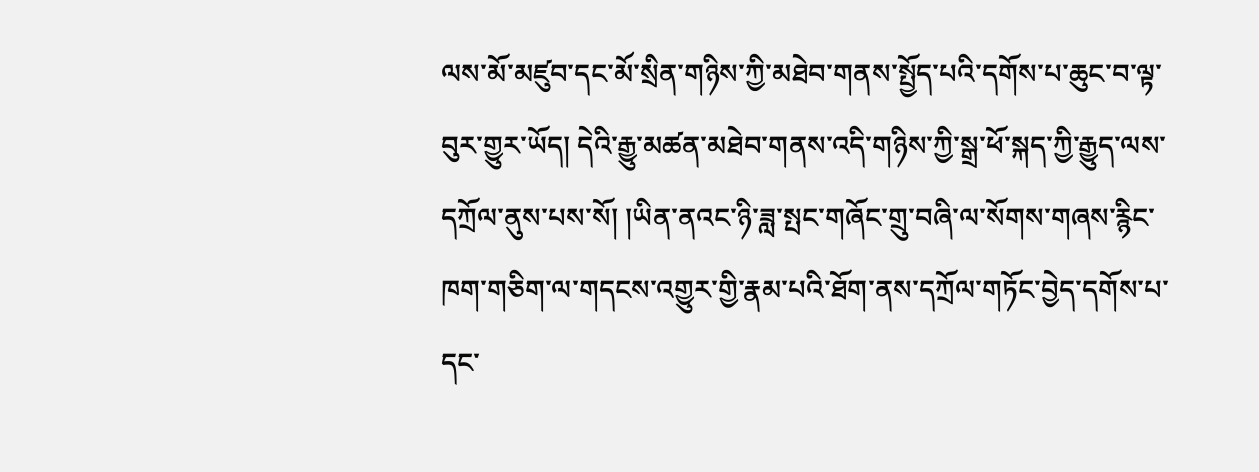ལས་མོ་མཛུབ་དང་མོ་སྲིན་གཉིས་ཀྱི་མཐེབ་གནས་སྤྱོད་པའི་དགོས་པ་ཆུང་བ་ལྟ་བུར་གྱུར་ཡོད། དེའི་རྒྱུ་མཚན་མཐེབ་གནས་འདི་གཉིས་ཀྱི་སྒྲ་ཕོ་སྐད་ཀྱི་རྒྱུད་ལས་དཀྲོལ་ནུས་པས་སོ། །ཡིན་ནའང་ཉི་ཟླ་སྤང་གཞོང་གྲུ་བཞི་ལ་སོགས་གཞས་རྙིང་ཁག་གཅིག་ལ་གདངས་འགྱུར་གྱི་རྣམ་པའི་ཐོག་ནས་དཀྲོལ་གཏོང་བྱེད་དགོས་པ་དང་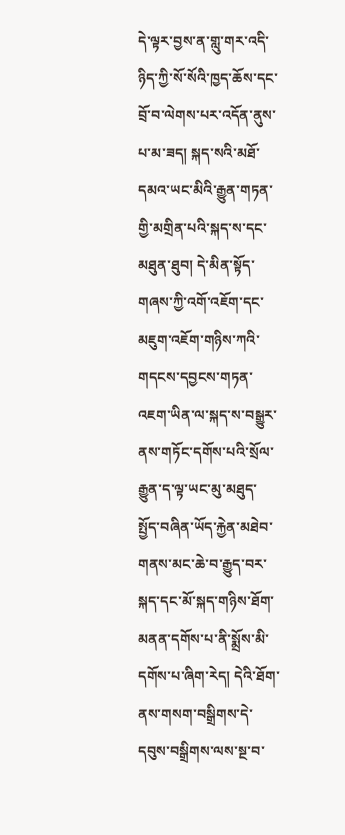དེ་ལྟར་བྱས་ན་གླུ་གར་འདི་ཉིད་ཀྱི་སོ་སོའི་ཁྱད་ཆོས་དང་བྲོ་བ་ལེགས་པར་འདོན་ནུས་པ་མ་ཟད། སྐད་སའི་མཐོ་དམའ་ཡང་མིའི་རྒྱུན་གཏན་གྱི་མགྲིན་པའི་སྐད་ས་དང་མཐུན་ཐུབ། དེ་མིན་སྟོད་གཞས་ཀྱི་འགོ་འཇོག་དང་མཇུག་འཇོག་གཉིས་ཀའི་གདངས་དབྱངས་གཏན་འཇག་ཡིན་ལ་སྐད་ས་བསྒྱུར་ནས་གཏོང་དགོས་པའི་སྲོལ་རྒྱུན་ད་ལྟ་ཡང་མུ་མཐུད་སྤྱོད་བཞིན་ཡོད་རྐྱེན་མཐེབ་གནས་མང་ཆེ་བ་རྒྱུད་བར་སྐད་དང་མོ་སྐད་གཉིས་ཐོག་མནན་དགོས་པ་ནི་སྨྲོས་མི་དགོས་པ་ཞིག་རེད། དེའི་ཐོག་ནས་གསག་བསྒྲིགས་དེ་དབུས་བསྒྲིགས་ལས་སྔ་བ་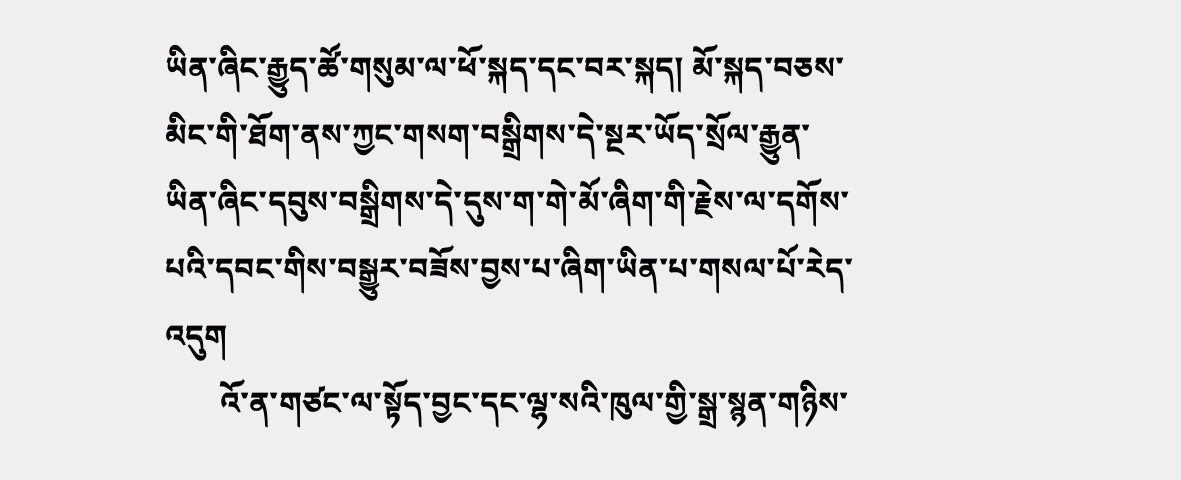ཡིན་ཞིང་རྒྱུད་ཚོ་གསུམ་ལ་ཕོ་སྐད་དང་བར་སྐད། མོ་སྐད་བཅས་མིང་གི་ཐོག་ནས་ཀྱང་གསག་བསྒྲིགས་དེ་སྔར་ཡོད་སྲོལ་རྒྱུན་ཡིན་ཞིང་དབུས་བསྒྲིགས་དེ་དུས་ག་གེ་མོ་ཞིག་གི་རྗེས་ལ་དགོས་པའི་དབང་གིས་བསྒྱུར་བཟོས་བྱས་པ་ཞིག་ཡིན་པ་གསལ་པོ་རེད་འདུག
       འོ་ན་གཙང་ལ་སྟོད་བྱང་དང་ལྷ་སའི་ཁུལ་གྱི་སྒྲ་སྙན་གཉིས་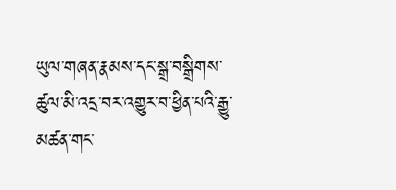ཡུལ་གཞན་རྣམས་དང་སྒྲ་བསྒྲིགས་ཚུལ་མི་འདྲ་བར་འགྱུར་བ་ཕྱིན་པའི་རྒྱུ་མཚན་གང་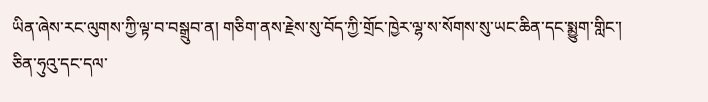ཡིན་ཞེས་རང་ལུགས་ཀྱི་ལྟ་བ་བསྒྲུབ་ན། གཅིག་ནས་རྗེས་སུ་བོད་ཀྱི་གྲོང་ཁྱེར་ལྷ་ས་སོགས་སུ་ཡང་ཆིན་དང་སྨྱུག་གླིང་། ཅིན་ཧུའུ་དང་དལ་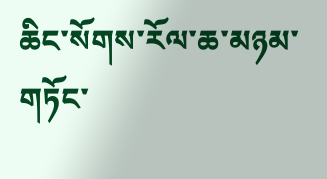ཆིང་སོགས་རོལ་ཆ་མཉམ་གཏོང་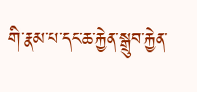གི་རྣམ་པ་དང་ཆ་རྐྱེན་སྒྲུབ་རྐྱེན་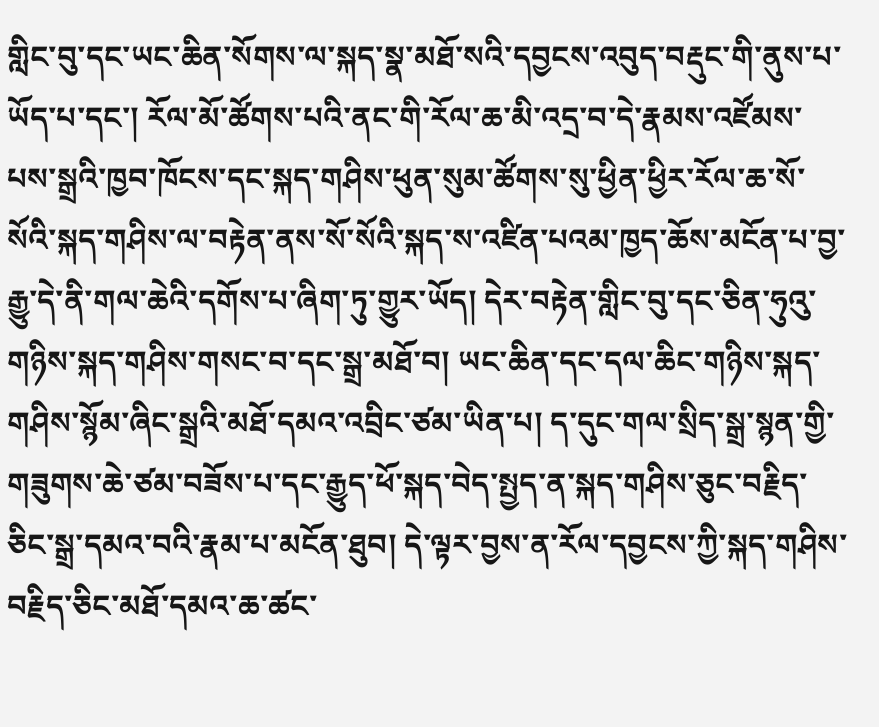གླིང་བུ་དང་ཡང་ཆིན་སོགས་ལ་སྐད་སྣ་མཐོ་སའི་དབྱངས་འབུད་བརྡུང་གི་ནུས་པ་ཡོད་པ་དང་། རོལ་མོ་ཚོགས་པའི་ནང་གི་རོལ་ཆ་མི་འདྲ་བ་དེ་རྣམས་འཛོམས་པས་སྒྲའི་ཁྱབ་ཁོངས་དང་སྐད་གཤིས་ཕུན་སུམ་ཚོགས་སུ་ཕྱིན་ཕྱིར་རོལ་ཆ་སོ་སོའི་སྐད་གཤིས་ལ་བརྟེན་ནས་སོ་སོའི་སྐད་ས་འཛིན་པའམ་ཁྱད་ཆོས་མངོན་པ་བྱ་རྒྱུ་དེ་ནི་གལ་ཆེའི་དགོས་པ་ཞིག་ཏུ་གྱུར་ཡོད། དེར་བརྟེན་གླིང་བུ་དང་ཅིན་ཧུའུ་གཉིས་སྐད་གཤིས་གསང་བ་དང་སྒྲ་མཐོ་བ། ཡང་ཆིན་དང་དལ་ཆིང་གཉིས་སྐད་གཤིས་སྙོམ་ཞིང་སྒྲའི་མཐོ་དམའ་འབྲིང་ཙམ་ཡིན་པ། ད་དུང་གལ་སྲིད་སྒྲ་སྙན་གྱི་གཟུགས་ཆེ་ཙམ་བཟོས་པ་དང་རྒྱུད་ཕོ་སྐད་བེད་སྤྱད་ན་སྐད་གཤིས་ཅུང་བརྗིད་ཅིང་སྒྲ་དམའ་བའི་རྣམ་པ་མངོན་ཐུབ། དེ་ལྟར་བྱས་ན་རོལ་དབྱངས་ཀྱི་སྐད་གཤིས་བརྗིད་ཅིང་མཐོ་དམའ་ཆ་ཚང་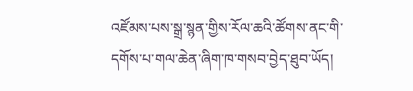འཛོམས་པས་སྒྲ་སྙན་གྱིས་རོལ་ཆའི་ཚོགས་ནང་གི་དགོས་པ་གལ་ཆེན་ཞིག་ཁ་གསབ་བྱེད་ཐུབ་ཡོད།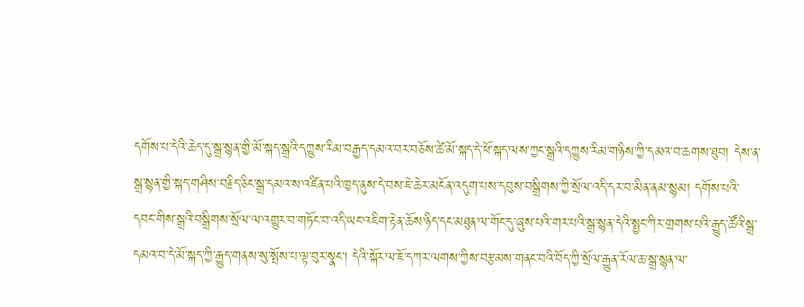དགོས་པ་དེའི་ཆེད་དུ་སྒྲ་སྙན་གྱི་མོ་སྐད་སྒྲའི་དཀྱུས་རིམ་བརྒྱད་དམའ་བར་བཅོས་ཚེ་མོ་སྐད་དེ་ཕོ་སྐད་ལས་ཀྱང་སྒྲའི་དཀྱུས་རིམ་གཉིས་ཀྱི་དམའ་བ་ཆགས་ཐུབ། དེས་ན་སྒྲ་སྙན་གྱི་སྐད་གཤིས་བརྗིད་ཅིང་སྒྲ་དམའ་ས་འཛིན་པའི་ཁྱད་ནུས་དེ་བས་ཇེ་ཆེར་མངོན་འདུག་པས་དབུས་བསྒྲིགས་ཀྱི་སྲོལ་འདི་དར་བ་མིན་ནམ་སྙམ། དགོས་པའི་དབང་གིས་སྒྲའི་བསྒྲིགས་སྲོལ་ལ་འགྱུར་བ་གཏོང་བ་འདི་ཡང་འཇིག་རྟེན་ཆོས་ཉིད་དང་མཐུན་ལ་གོང་དུ་ཞུས་པའི་གར་པའི་སྒྲ་སྙན་དེའི་སྤྱང་ཀིར་གྲགས་པའི་རྒྱུད་ཚོའི་སྒྲ་དམའ་བ་དེ་མོ་སྐད་ཀྱི་རྒྱུད་གནས་སུ་སྤོས་པ་ལྟ་བུར་སྣང་། དེའི་སྐོར་ལ་ཇོ་དཀར་ལགས་ཀྱིས་བརྩམས་གནང་བའི་བོད་ཀྱི་སྲོལ་རྒྱུན་རོལ་ཆ་སྒྲ་སྙན་ལ་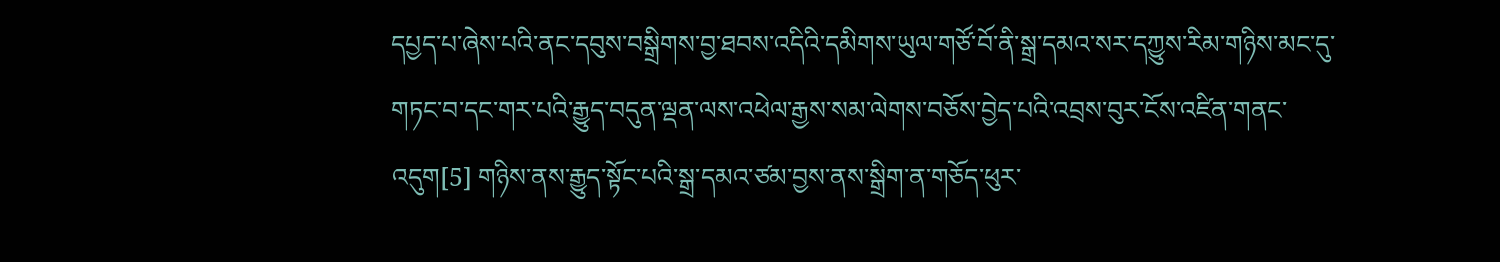དཔྱད་པ་ཞེས་པའི་ནང་དབུས་བསྒྲིགས་བྱ་ཐབས་འདིའི་དམིགས་ཡུལ་གཙོ་བོ་ནི་སྒྲ་དམའ་སར་དཀྱུས་རིམ་གཉིས་མང་དུ་གཏང་བ་དང་གར་པའི་རྒྱུད་བདུན་ལྡན་ལས་འཕེལ་རྒྱས་སམ་ལེགས་བཅོས་བྱེད་པའི་འབྲས་བུར་ངོས་འཛིན་གནང་འདུག[5] གཉིས་ནས་རྒྱུད་སྟོང་པའི་སྒྲ་དམའ་ཙམ་བྱས་ནས་སྒྲིག་ན་གཅོད་ཕུར་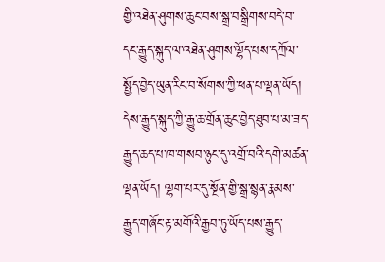གྱི་འཐེན་ཤུགས་ཆུང་བས་སྒྲ་བསྒྲིགས་བདེ་བ་དང་རྒྱུད་སྐུད་ལ་འཐེན་ཤུགས་ལྷོད་པས་དཀྲོལ་སྤྱོད་བྱེད་ཡུན་རིང་བ་སོགས་ཀྱི་ཕན་པ་ལྡན་ཡོད། དེས་རྒྱུད་སྐུད་ཀྱི་རྒྱུ་ཆ་གྲོན་ཆུང་བྱེད་ཐུབ་པ་མ་ཟད་རྒྱུད་ཆད་པ་ཁ་གསབ་ཉུང་དུ་འགྲོ་བའི་དགེ་མཚན་ལྡན་ཡོད། ལྷག་པར་དུ་སྔོན་གྱི་སྒྲ་སྙན་རྣམས་རྒྱུད་གཞོང་རྟ་མགོའི་རྒྱབ་ཏུ་ཡོད་པས་རྒྱུད་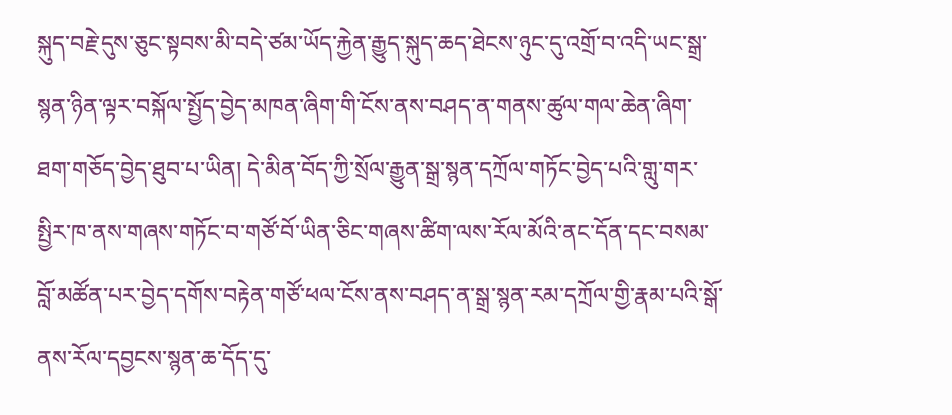སྐུད་བརྗེ་དུས་ཅུང་སྟབས་མི་བདེ་ཙམ་ཡོད་རྐྱེན་རྒྱུད་སྐུད་ཆད་ཐེངས་ཉུང་དུ་འགྲོ་བ་འདི་ཡང་སྒྲ་སྙན་ཉིན་ལྟར་བསྐོལ་སྤྱོད་བྱེད་མཁན་ཞིག་གི་ངོས་ནས་བཤད་ན་གནས་ཚུལ་གལ་ཆེན་ཞིག་ཐག་གཅོད་བྱེད་ཐུབ་པ་ཡིན། དེ་མིན་བོད་ཀྱི་སྲོལ་རྒྱུན་སྒྲ་སྙན་དཀྲོལ་གཏོང་བྱེད་པའི་གླུ་གར་སྤྱིར་ཁ་ནས་གཞས་གཏོང་བ་གཙོ་བོ་ཡིན་ཅིང་གཞས་ཚིག་ལས་རོལ་མོའི་ནང་དོན་དང་བསམ་བློ་མཚོན་པར་བྱེད་དགོས་བརྟེན་གཙོ་ཕལ་ངོས་ནས་བཤད་ན་སྒྲ་སྙན་རམ་དཀྲོལ་གྱི་རྣམ་པའི་སྒོ་ནས་རོལ་དབྱངས་སྙན་ཆ་དོད་དུ་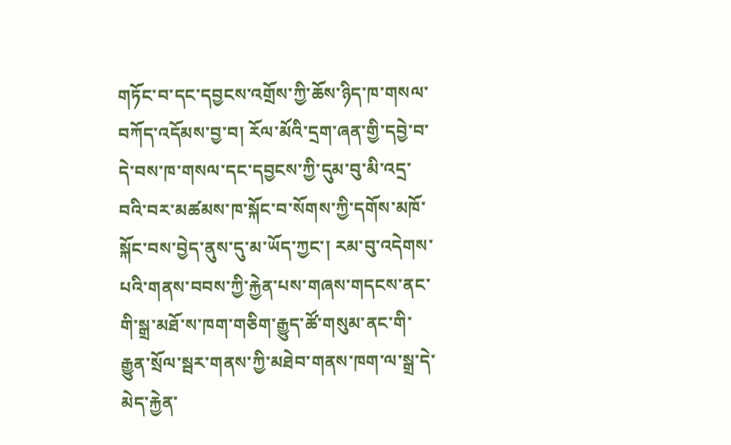གཏོང་བ་དང་དབྱངས་འགྲོས་ཀྱི་ཆོས་ཉིད་ཁ་གསལ་བཀོད་འདོམས་བྱ་བ། རོལ་མོའི་དྲག་ཞན་གྱི་དབྱེ་བ་དེ་བས་ཁ་གསལ་དང་དབྱངས་ཀྱི་དུམ་བུ་མི་འདྲ་བའི་བར་མཚམས་ཁ་སྐོང་བ་སོགས་ཀྱི་དགོས་མཁོ་སྐོང་བས་བྱེད་ནུས་དུ་མ་ཡོད་ཀྱང་། རམ་བུ་འདེགས་པའི་གནས་བབས་ཀྱི་རྐྱེན་པས་གཞས་གདངས་ནང་གི་སྒྲ་མཐོ་ས་ཁག་གཅིག་རྒྱུད་ཚོ་གསུམ་ནང་གི་རྒྱུན་སྲོལ་སྦར་གནས་ཀྱི་མཐེབ་གནས་ཁག་ལ་སྒྲ་དེ་མེད་རྐྱེན་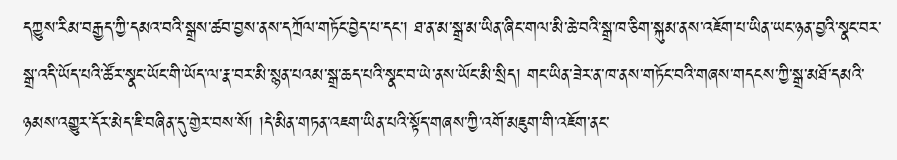དཀྱུས་རིམ་བརྒྱད་ཀྱི་དམའ་བའི་སྒྲས་ཚབ་བྱས་ནས་དཀྲོལ་གཏོང་བྱེད་པ་དང་། ཐ་ན་མ་སྒྲ་མ་ཡིན་ཞིང་གལ་མི་ཆེ་བའི་སྒྲ་ཁ་ཅིག་སྐུམ་ནས་འཇོག་པ་ཡིན་ཡང་ཉན་བྱའི་སྣང་བར་སྒྲ་འདི་ཡོད་པའི་ཚོར་སྣང་ཡོང་གི་ཡོད་ལ་རྣ་བར་མི་སྙན་པའམ་སྒྲ་ཆད་པའི་སྣང་བ་ཡེ་ནས་ཡོང་མི་སྲིད། གང་ཡིན་ཟེར་ན་ཁ་ནས་གཏོང་བའི་གཞས་གདངས་ཀྱི་སྒྲ་མཐོ་དམའི་ཉམས་འགྱུར་དོར་མེད་ཇི་བཞིན་དུ་གྱེར་བས་སོ། །དེ་མིན་གཏན་འཇག་ཡིན་པའི་སྟོད་གཞས་ཀྱི་འགོ་མཇུག་གི་འཇོག་ནང་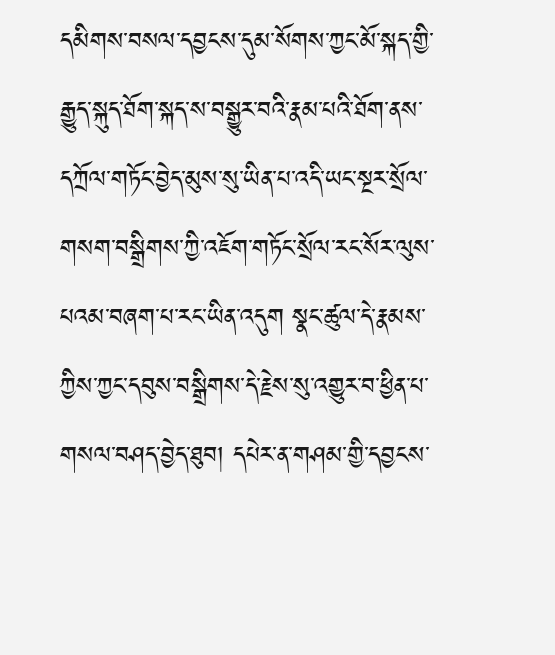དམིགས་བསལ་དབྱངས་དུམ་སོགས་ཀྱང་མོ་སྐད་གྱི་རྒྱུད་སྐུད་ཐོག་སྐད་ས་བསྒྱུར་བའི་རྣམ་པའི་ཐོག་ནས་དཀྲོལ་གཏོང་བྱེད་མུས་སུ་ཡིན་པ་འདི་ཡང་སྔར་སྲོལ་གསག་བསྒྲིགས་ཀྱི་འཇོག་གཏོང་སྲོལ་རང་སོར་ལུས་པའམ་བཞག་པ་རང་ཡིན་འདུག སྣང་ཚུལ་དེ་རྣམས་ཀྱིས་ཀྱང་དབུས་བསྒྲིགས་དེ་རྗེས་སུ་འགྱུར་བ་ཕྱིན་པ་གསལ་བཤད་བྱེད་ཐུབ། དཔེར་ན་གཤམ་གྱི་དབྱངས་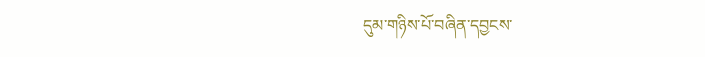དུམ་གཉིས་པོ་བཞིན་དབྱངས་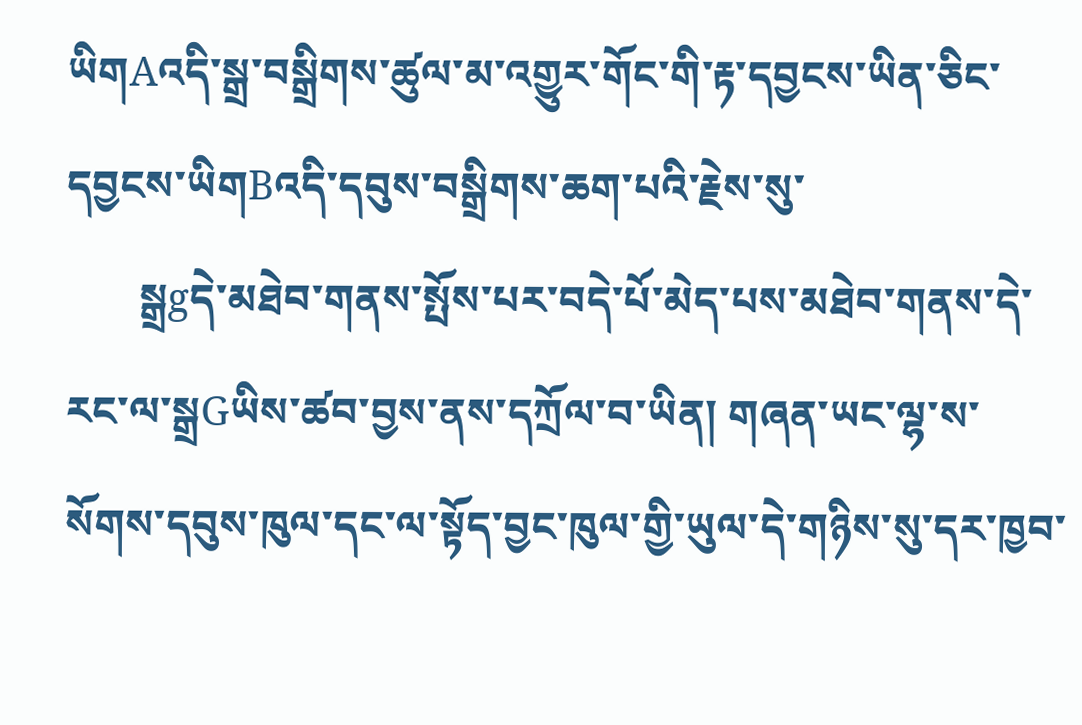ཡིགAའདི་སྒྲ་བསྒྲིགས་ཚུལ་མ་འགྱུར་གོང་གི་རྟ་དབྱངས་ཡིན་ཅིང་དབྱངས་ཡིགBའདི་དབུས་བསྒྲིགས་ཆག་པའི་རྗེས་སུ་
       སྒྲgདེ་མཐེབ་གནས་སྤོས་པར་བདེ་པོ་མེད་པས་མཐེབ་གནས་དེ་རང་ལ་སྒྲGཡིས་ཚབ་བྱས་ནས་དཀྲོལ་བ་ཡིན། གཞན་ཡང་ལྷ་ས་སོགས་དབུས་ཁུལ་དང་ལ་སྟོད་བྱང་ཁུལ་གྱི་ཡུལ་དེ་གཉིས་སུ་དར་ཁྱབ་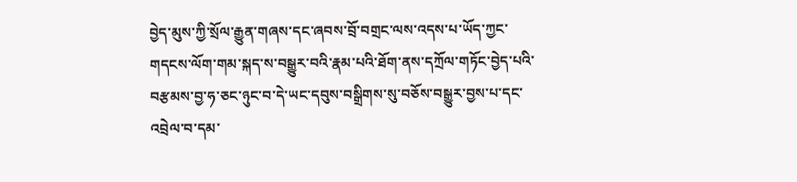བྱེད་མུས་ཀྱི་སྲོལ་རྒྱུན་གཞས་དང་ཞབས་བྲོ་བགྲང་ལས་འདས་པ་ཡོད་ཀྱང་གདངས་ལོག་གམ་སྐད་ས་བསྒྱུར་བའི་རྣམ་པའི་ཐོག་ནས་དཀྲོལ་གཏོང་བྱེད་པའི་བརྩམས་བྱ་ཧ་ཅང་ཉུང་བ་དེ་ཡང་དབུས་བསྒྲིགས་སུ་བཅོས་བསྒྱུར་བྱས་པ་དང་འབྲེལ་བ་དམ་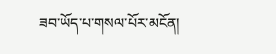ཟབ་ཡོད་པ་གསལ་པོར་མངོན།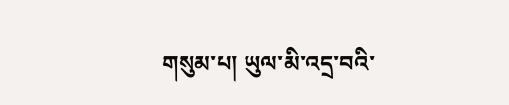གསུམ་པ། ཡུལ་མི་འདྲ་བའི་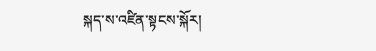སྐད་ས་འཛིན་སྟངས་སྐོར།